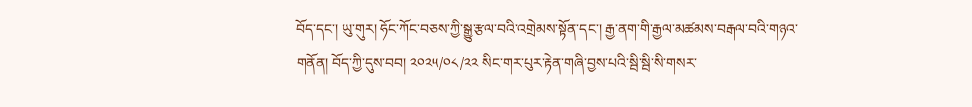བོད་དང་། ཡུ་གུར། ཧོང་ཀོང་བཅས་ཀྱི་སྒྱུ་རྩལ་བའི་འགྲེམས་སྟོན་དང་། རྒྱ་ནག་གི་རྒྱལ་མཚམས་བརྒལ་བའི་གཉའ་གནོན། བོད་ཀྱི་དུས་བབ། ༢༠༢༥/༠༨/༢༢ སིང་གར་པུར་རྟེན་གཞི་བྱས་པའི་སྦི་སྦི་སི་གསར་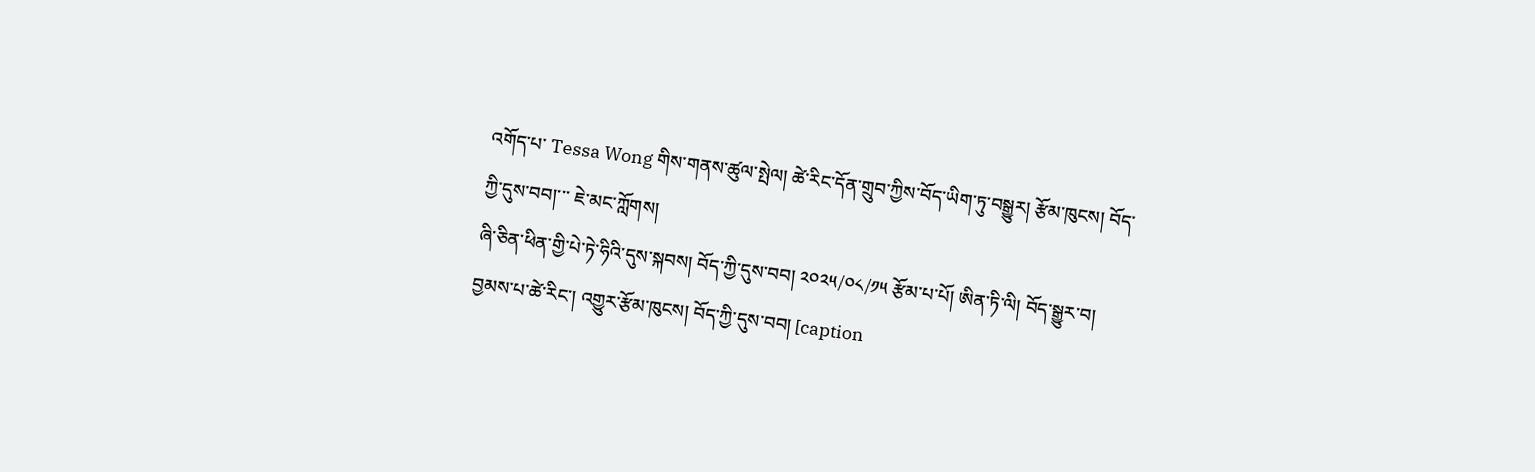འགོད་པ་ Tessa Wong གིས་གནས་ཚུལ་སྤེལ། ཚེ་རིང་དོན་གྲུབ་ཀྱིས་བོད་ཡིག་ཏུ་བསྒྱུར། རྩོམ་ཁུངས། བོད་ཀྱི་དུས་བབ།་་་ ཇེ་མང་ཀློགས།
ཞི་ཅིན་ཕིན་གྱི་པེ་ཏེ་ཧིའི་དུས་སྐབས། བོད་ཀྱི་དུས་བབ། ༢༠༢༥/༠༨/༡༥ རྩོམ་པ་པོ། ཨིན་ཏི་ལི། བོད་སྒྱུར་བ། བྱམས་པ་ཚེ་རིང་། འགྱུར་རྩོམ་ཁུངས། བོད་ཀྱི་དུས་བབ། [caption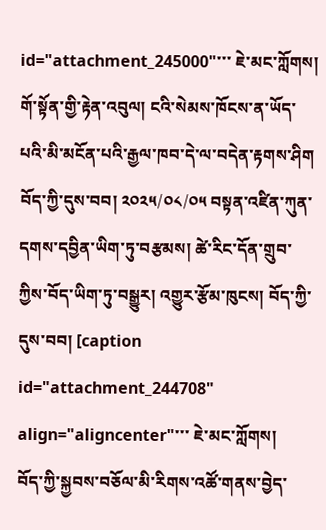id="attachment_245000"་་་ ཇེ་མང་ཀློགས།
གོ་སྟོན་གྱི་རྟེན་འབུལ། ངའི་སེམས་ཁོངས་ན་ཡོད་པའི་མི་མངོན་པའི་རྒྱལ་ཁབ་དེ་ལ་བདེན་རྟགས་ཤིག བོད་ཀྱི་དུས་བབ། ༢༠༢༥/༠༨/༠༥ བསྟན་འཛིན་ཀུན་དགས་དབྱིན་ཡིག་ཏུ་བརྩམས། ཚེ་རིང་དོན་གྲུབ་ཀྱིས་བོད་ཡིག་ཏུ་བསྒྱུར། འགྱུར་རྩོམ་ཁུངས། བོད་ཀྱི་དུས་བབ། [caption id="attachment_244708" align="aligncenter"་་་ ཇེ་མང་ཀློགས།
བོད་ཀྱི་སྐྱབས་བཅོལ་མི་རིགས་འཚོ་གནས་བྱེད་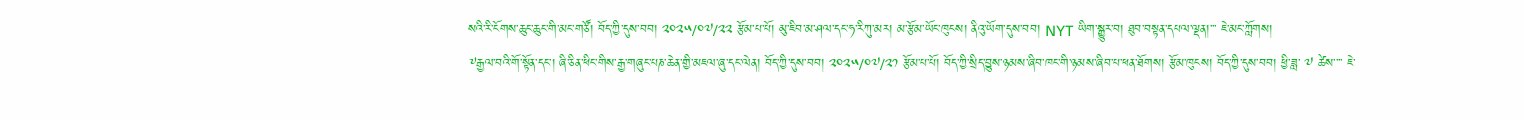སའི་རི་ངོགས་ཆུང་ཆུང་གི་མང་གཙོ། བོད་ཀྱི་དུས་བབ། ༢༠༢༥/༠༧/༢༢ རྩོམ་པ་པོ། མུ་ཇིབ་མ་ཤལ་དང་ཧ་རིཀུ་མར། མ་རྩོམ་ཡོང་ཁུངས། ནིའུ་ཡོག་དུས་བབ། NYT ཡིག་སྒྱུར་བ། ཐུབ་བསྟན་དཔལ་ལྡན།་་་ ཇེ་མང་ཀློགས།
༸རྒྱལ་བའི་གོ་སྟོན་དང་། ཞི་ཅིན་ཕིང་གིས་རྒྱ་གཞུང་པཎ་ཆེན་གྱི་མཇལ་ཞུ་དང་ལེན། བོད་ཀྱི་དུས་བབ། ༢༠༢༥/༠༧/༢༡ རྩོམ་པ་པོ། བོད་ཀྱི་སྲིད་བྱུས་ཉམས་ཞིབ་ཁང་གི་ཉམས་ཞིབ་པ་ཕན་ཐོགས། རྩོམ་ཁུངས། བོད་ཀྱི་དུས་བབ། ཕྱི་ཟླ་ ༧ ཚེས་་་་ ཇེ་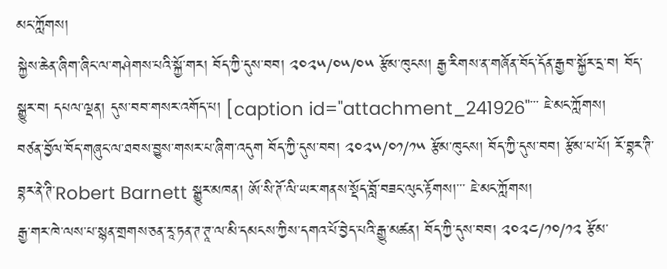མང་ཀློགས།
སྐྱེས་ཆེན་ཞིག་ཞིང་ལ་གཤེགས་པའི་སྐྱོ་གར། བོད་ཀྱི་དུས་བབ། ༢༠༢༥/༠༥/༠༥ རྩོམ་ཁུངས། རྒྱ་རིགས་ན་གཞོན་བོད་དོན་རྒྱབ་སྐྱོར་དྲ་བ། བོད་སྒྱུར་བ། དཔལ་ལྡན། དུས་བབ་གསར་འགོད་པ། [caption id="attachment_241926"་་་ ཇེ་མང་ཀློགས།
བཙན་བྱོལ་བོད་གཞུང་ལ་ཐབས་བྱུས་གསར་པ་ཞིག་འདུག བོད་ཀྱི་དུས་བབ། ༢༠༢༥/༠༡/༡༥ རྩོམ་ཁུངས། བོད་ཀྱི་དུས་བབ། རྩོམ་པ་པོ། རོ་བྷར་ཊི་བྷར་ནེ་ཊི་Robert Barnett སྒྱུར་མཁན། ཨོ་སི་ཊོ་ལི་ཡར་གནས་སྡོད་བློ་བཟང་ལུང་རྟོགས།་་་ ཇེ་མང་ཀློགས།
རྒྱ་གར་ཁེ་ལས་པ་སྙན་གྲགས་ཅན་རཱ་ཏན་ཊ་ཊཱ་ལ་མི་དམངས་ཀྱིས་དགའ་པོ་བྱེད་པའི་རྒྱུ་མཚན། བོད་ཀྱི་དུས་བབ། ༢༠༢༤/༡༠/༡༢ རྩོམ་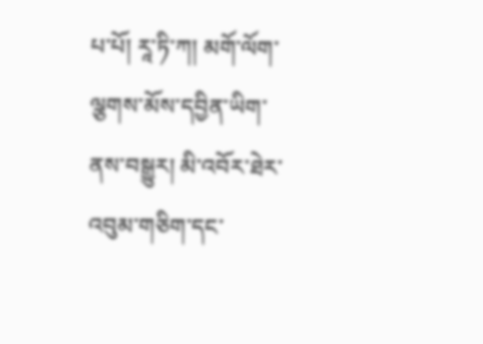པ་པོ། རཱ་ཏི་ཀ། མགོ་ལོག་ལྕགས་མོས་དབྱིན་ཡིག་ནས་བསྒྱུར། མི་འབོར་ཐེར་འབུམ་གཅིག་དང་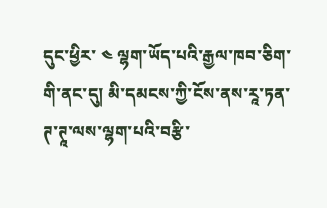དུང་ཕྱིར་ ༤ ལྷག་ཡོད་པའི་རྒྱལ་ཁབ་ཅིག་གི་ནང་དུ། མི་དམངས་ཀྱི་ངོས་ནས་རཱ་ཏན་ཊ་ཊཱ་ལས་ལྷག་པའི་བརྩི་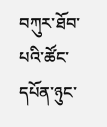བཀུར་ཐོབ་པའི་ཚོང་དཔོན་ཉུང་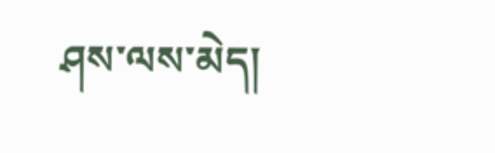ཤས་ལས་མེད།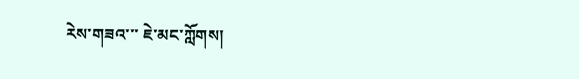རེས་གཟའ་་་ ཇེ་མང་ཀློགས།